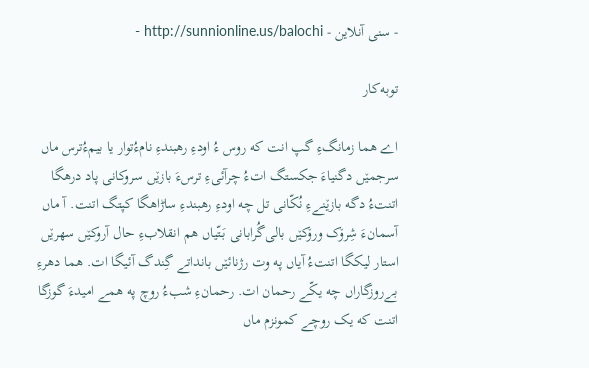- سنی آنلاین - http://sunnionline.us/balochi -

توبه‌کار

اے هما زمانگءِ گپ انت که روس ءُ اودءِ رهبندءِ نامءُتوار یا بیمءُترس ماں سرجمێں دگنیاءَ جکستگ اتءُ چرآئیءِ ترسءَ بازێں سروکانی پاد درهگا اتنتءُ دگه بازێنےءِ نُکّانی تل چه اودءِ رهبندءِ ساڑاهگا کپتگ اتنت. آ ماں آسمانءَ شِرۆک ورۆکێں بالی‌گُرابانی بَتّیاں هم انقلابءِ حال آروکێں سهرێں استار لیکگا اتنتءُ آیاں په وت رژنائێں بانداتے گِندگ آئیگا ات. هما دهرءِ بےروزگاراں چه یکّے رحمان ات. رحمانءِ شبءُ روچ په همے امیدءَ گوزگا اتنت که یک روچے کمونزم ماں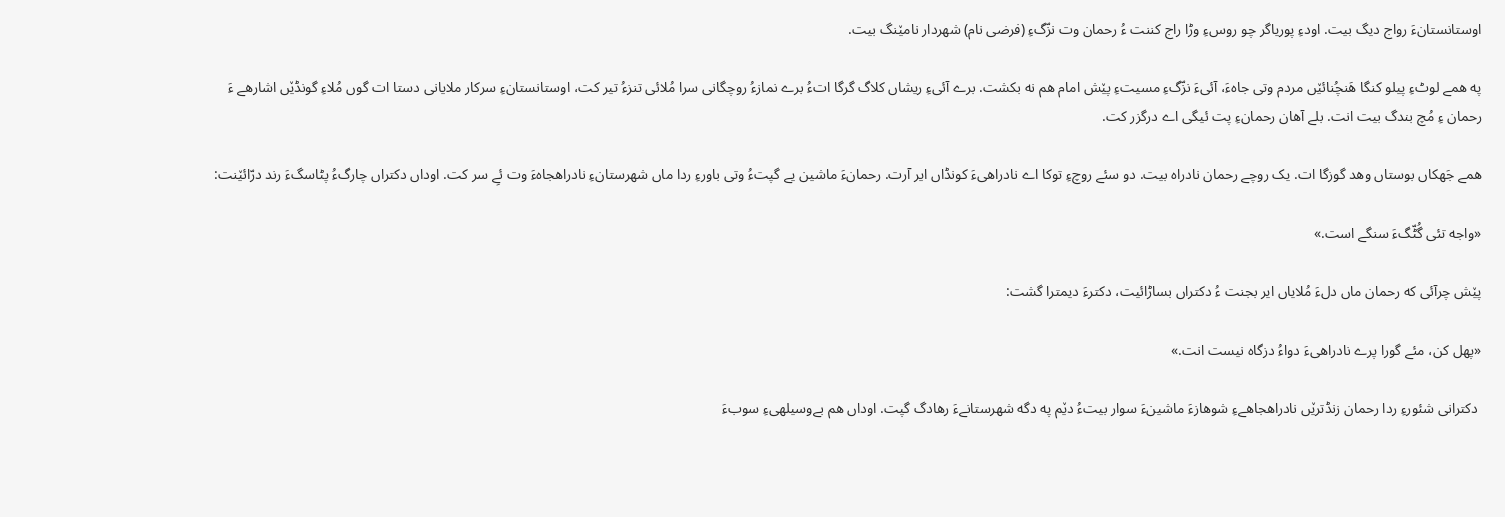اوستانستانءَ رواج دیگ بیت. اودءِ پوریاگر چو روسءِ وڑا راج کننت ءُ رحمان وت نزّگءِ (فرضی نام) شهردار نامێنگ بیت.

په همے لوٹءِ پیلو کنگا هَنچُنائێں مردم وتی جاهءَ، آئیءَ نزّگءِ مسیتءِ پێش امام هم نه بکشت. برے آئیءِ ریشاں کلاگ گرگا اتءُ برے نمازءُ روچگانی سرا مُلائی تنزءُ تیر کت، اوستانستانءِ سرکار ملایانی دستا ات گوں مُلاءِ گونڈێں اشارهے ءَ رحمان ءِ مُچ بندگ بیت انت. بلے آهان رحمانءِ پت ئیگی اے درگزر کت.

همے جَهکاں بوستاں وهد گوزگا ات. یک روچے رحمان نادراه بیت. دو سئے روچءِ توکا اے نادراهیءَ کونڈاں ایر آرت. رحمانءَ ماشین یے گپتءُ وتی باورءِ ردا ماں شهرستانءِ نادراهجاهءَ وت ئےِ سر کت. اوداں دکتراں چارگءُ پٹاسگءَ رند درّائێنت:

«واجه تئی گُٹّگءَ سنگے است.»

پێش چرآئی که رحمان ماں دلءَ مُلایاں ایر بجنت ءُ دکتراں بساڑائیت، دکترءَ دیمترا گشت:

«پهل کن، مئے گورا پرے نادراهیءَ دواءُ دزگاه نیست انت.»

 دکترانی شئورءِ ردا رحمان زنڈترێں نادراهجاهےءِ شوهازءَ ماشینءَ سوار بیتءُ دێم په دگه شهرستانےءَ رهادگ گپت. اوداں هم بےوسیلهیءِ سوبءَ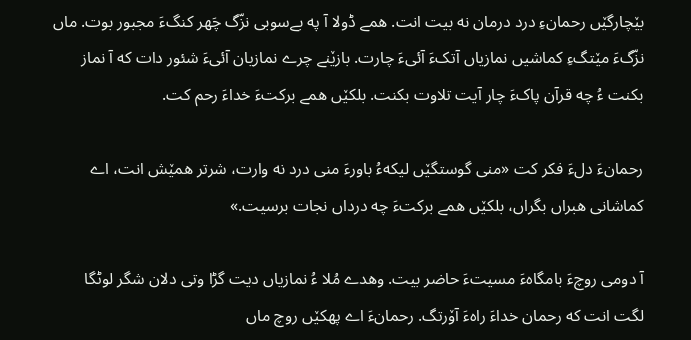بێچارگێں رحمانءِ درد درمان نه بیت انت. همے ڈولا آ په بےسوبی نزّگ چَهر کنگءَ مجبور بوت. ماں نزّگءَ مێتگءِ کماشیں نمازیاں آتکءَ آئیءَ چارت. بازێنے چرے نمازیان آئیءَ شئور دات که آ نماز بکنت ءُ چه قرآن پاکءَ چار آیت تلاوت بکنت. بلکێں همے برکتءَ خداءَ رحم کت.

رحمانءَ دلءَ فکر کت «منی گوستگێں لیکهءُ باورءَ منی درد نه وارت، شرتر همێش انت، اے کماشانی هبراں بگراں، بلکێں همے برکتءَ چه درداں نجات برسیت.»

آ دومی روچءَ بامگاهءَ مسیتءَ حاضر بیت. وهدے مُلا ءُ نمازیاں دیت گڑا وتی دلان شگر لوٹگا لگت انت که رحمان خداءَ راهءَ آۆرتگ. رحمانءَ اے پهکێں روچ ماں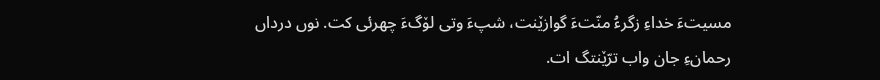مسیتءَ خداءِ زگرءُ منّتءَ گوازێنت، شپءَ وتی لۆگءَ چهرئی کت. نوں درداں رحمانءِ جان واب ترّێنتگ ات.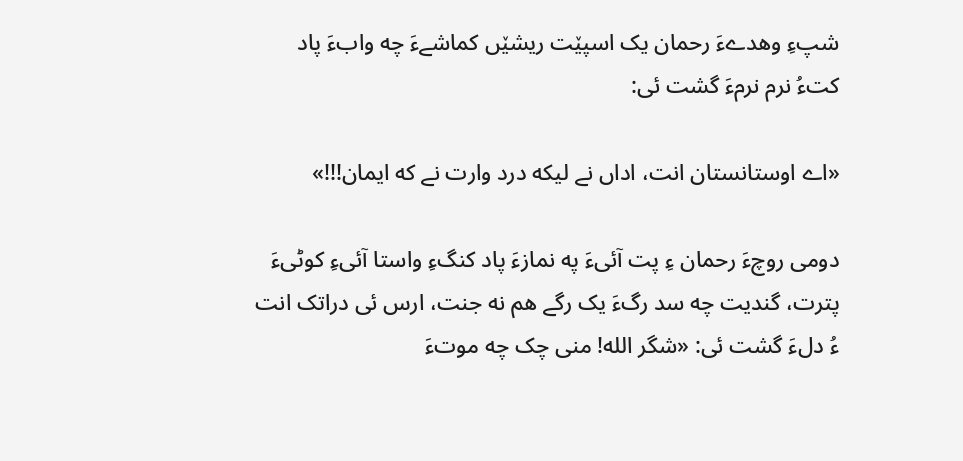شپءِ وهدےءَ رحمان یک اسپێت ریشێں کماشےءَ چه وابءَ پاد کتءُ نرم نرمءَ گشت ئی:

«اے اوستانستان انت، اداں نے لیکه درد وارت نے که ایمان!!!»

دومی روچءَ رحمان ءِ پت آئیءَ په نمازءَ پاد کنگءِ واستا آئیءِ کوٹیءَ پترت، گندیت چه سد رگءَ یک رگے هم نه جنت، ارس ئی دراتک انت ءُ دلءَ گشت ئی: «شگر الله! منی چک چه موتءَ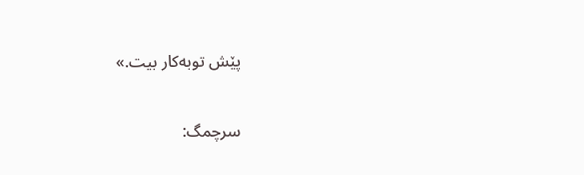پێش توبه‌کار بیت.»

سرچمگ: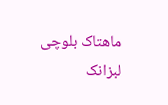ماهتاک بلوچی لبزانک